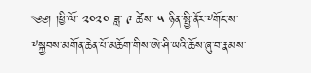༄༅། །ཕྱི་ལོ་ ༢༠༢༠ ཟླ་ ༩ ཚེས་ ༥ ཉིན་སྤྱི་ནོར་༸གོང་ས་༸སྐྱབས་མགོན་ཆེན་པོ་མཆོག་གིས་ཨེ་ཤི་ཡའི་ཆོས་ཞུ་བ་རྣམས་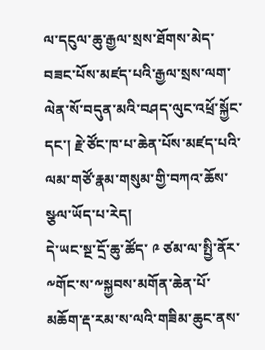ལ་དངུལ་ཆུ་རྒྱལ་སྲས་ཐོགས་མེད་བཟང་པོས་མཛད་པའི་རྒྱལ་སྲས་ལག་ལེན་སོ་བདུན་མའི་བཤད་ལུང་འཕྲོ་སྐྱོང་དང་། རྗེ་ཙོང་ཁ་པ་ཆེན་པོས་མཛད་པའི་ལམ་གཙོ་རྣམ་གསུམ་གྱི་བཀའ་ཆོས་སྩལ་ཡོད་པ་རེད།
དེ་ཡང་སྔ་དྲོ་ཆུ་ཚོད་ ༩ ཙམ་ལ་སྤྱི་ནོར་༸གོང་ས་༸སྐྱབས་མགོན་ཆེན་པོ་མཆོག་རྡ་རམ་ས་ལའི་གཟིམ་ཆུང་ནས་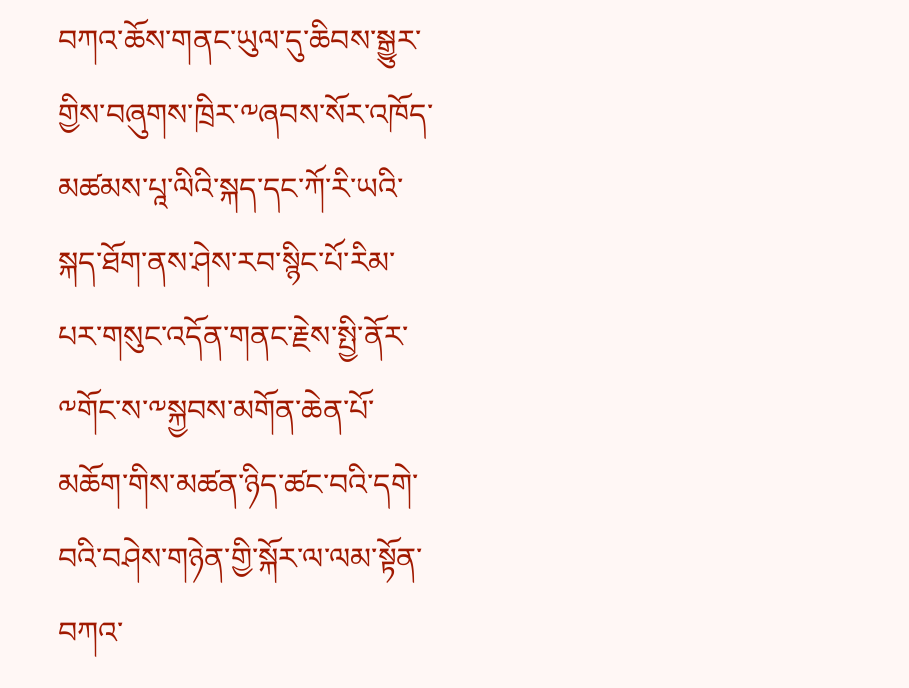བཀའ་ཆོས་གནང་ཡུལ་དུ་ཆིབས་སྒྱུར་གྱིས་བཞུགས་ཁྲིར་༸ཞབས་སོར་འཁོད་མཚམས་པཱ་ལིའི་སྐད་དང་ཀོ་རི་ཡའི་སྐད་ཐོག་ནས་ཤེས་རབ་སྙིང་པོ་རིམ་པར་གསུང་འདོན་གནང་རྗེས་སྤྱི་ནོར་༸གོང་ས་༸སྐྱབས་མགོན་ཆེན་པོ་མཆོག་གིས་མཚན་ཉིད་ཚང་བའི་དགེ་བའི་བཤེས་གཉེན་གྱི་སྐོར་ལ་ལམ་སྟོན་བཀའ་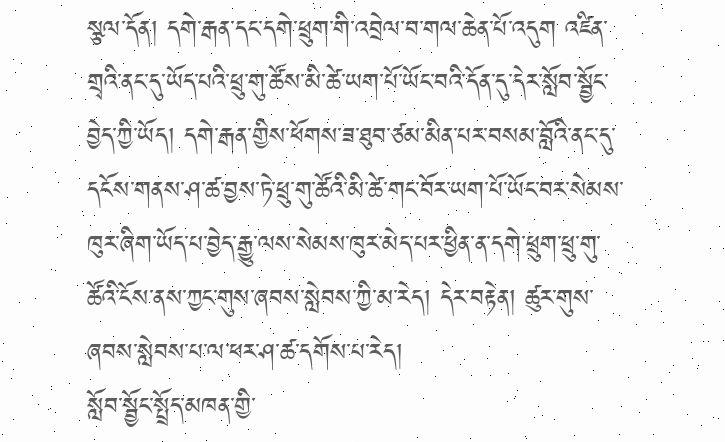སྩལ་དོན། དགེ་རྒན་དང་དགེ་ཕྲུག་གི་འབྲེལ་བ་གལ་ཆེན་པོ་འདུག འཛིན་གྲྭའི་ནང་དུ་ཡོད་པའི་ཕྲུ་གུ་ཚོས་མི་ཚེ་ཡག་པོ་ཡོང་བའི་དོན་དུ་དེར་སློབ་སྦྱོང་བྱེད་ཀྱི་ཡོད། དགེ་རྒན་གྱིས་ཕོགས་ཟ་ཐུབ་ཙམ་མིན་པར་བསམ་བློའི་ནང་དུ་དངོས་གནས་ཤ་ཚ་བྱས་ཏེ་ཕྲུ་གུ་ཚོའི་མི་ཚེ་གང་བོར་ཡག་པོ་ཡོང་བར་སེམས་ཁུར་ཞིག་ཡོད་པ་བྱེད་རྒྱུ་ལས་སེམས་ཁུར་མེད་པར་ཕྱིན་ན་དགེ་ཕྲུག་ཕྲུ་གུ་ཚོའི་ངོས་ནས་ཀྱང་གུས་ཞབས་སླེབས་ཀྱི་མ་རེད། དེར་བརྟེན། ཚུར་གུས་ཞབས་སླེབས་པ་ལ་ཕར་ཤ་ཚ་དགོས་པ་རེད།
སློབ་སྦྱོང་སྤྲོད་མཁན་གྱི་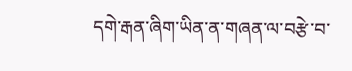དགེ་རྒན་ཞིག་ཡིན་ན་གཞན་ལ་བརྩེ་བ་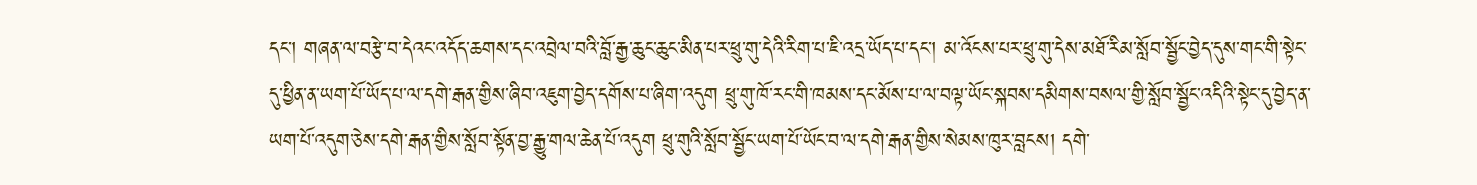དང་། གཞན་ལ་བརྩེ་བ་དེའང་འདོད་ཆགས་དང་འབྲེལ་བའི་བློ་རྒྱ་ཆུང་ཆུང་མིན་པར་ཕྲུ་གུ་དེའི་རིག་པ་ཇི་འདྲ་ཡོད་པ་དང་། མ་འོངས་པར་ཕྲུ་གུ་དེས་མཐོ་རིམ་སློབ་སྦྱོང་བྱེད་དུས་གང་གི་སྟེང་དུ་ཕྱིན་ན་ཡག་པོ་ཡོད་པ་ལ་དགེ་རྒན་གྱིས་ཞིབ་འཇུག་བྱེད་དགོས་པ་ཞིག་འདུག ཕྲུ་གུ་ཁོ་རང་གི་ཁམས་དང་མོས་པ་ལ་བལྟ་ཡོང་སྐབས་དམིགས་བསལ་གྱི་སློབ་སྦྱོང་འདིའི་སྟེང་དུ་བྱེད་ན་ཡག་པོ་འདུག་ཅེས་དགེ་རྒན་གྱིས་སློབ་སྟོན་བྱ་རྒྱུ་གལ་ཆེན་པོ་འདུག ཕྲུ་གུའི་སློབ་སྦྱོང་ཡག་པོ་ཡོང་བ་ལ་དགེ་རྒན་གྱིས་སེམས་ཁུར་བླངས། དགེ་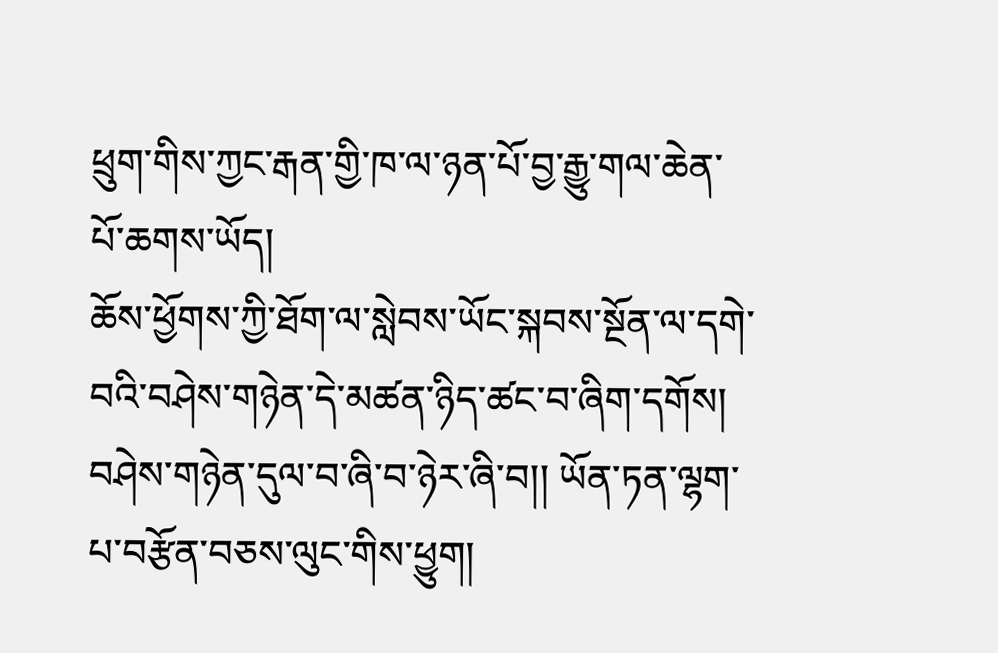ཕྲུག་གིས་ཀྱང་རྒན་གྱི་ཁ་ལ་ཉན་པོ་བྱ་རྒྱུ་གལ་ཆེན་པོ་ཆགས་ཡོད།
ཆོས་ཕྱོགས་ཀྱི་ཐོག་ལ་སླེབས་ཡོང་སྐབས་སྔོན་ལ་དགེ་བའི་བཤེས་གཉེན་དེ་མཚན་ཉིད་ཚང་བ་ཞིག་དགོས། བཤེས་གཉེན་དུལ་བ་ཞི་བ་ཉེར་ཞི་བ།། ཡོན་ཏན་ལྷག་པ་བརྩོན་བཅས་ལུང་གིས་ཕྱུག།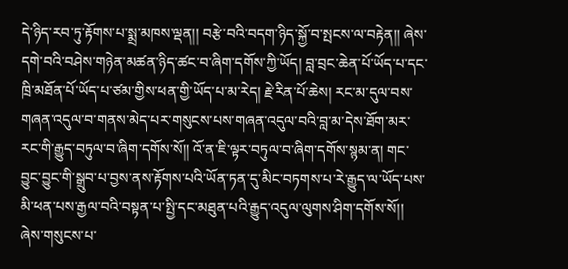དེ་ཉིད་རབ་ཏུ་རྟོགས་པ་སྨྲ་མཁས་ལྡན།། བརྩེ་བའི་བདག་ཉིད་སྐྱོ་བ་སྤངས་ལ་བརྟེན།། ཞེས་དགེ་བའི་བཤེས་གཉེན་མཚན་ཉིད་ཚང་བ་ཞིག་དགོས་ཀྱི་ཡོད། བླ་བྲང་ཆེན་པོ་ཡོད་པ་དང་ཁྲི་མཐོན་པོ་ཡོད་པ་ཙམ་གྱིས་ཕན་གྱི་ཡོད་པ་མ་རེད། རྗེ་རིན་པོ་ཆེས། རང་མ་དུལ་བས་གཞན་འདུལ་བ་གནས་མེད་པར་གསུངས་པས་གཞན་འདུལ་བའི་བླ་མ་དེས་ཐོག་མར་རང་གི་རྒྱུད་བཏུལ་བ་ཞིག་དགོས་སོ།། འོ་ན་ཇི་ལྟར་བཏུལ་བ་ཞིག་དགོས་སྙམ་ན། གང་བྱུང་བྱུང་གི་སྒྲུབ་པ་བྱས་ནས་རྟོགས་པའི་ཡོན་ཏན་དུ་མིང་བཏགས་པ་རེ་རྒྱུད་ལ་ཡོད་པས་མི་ཕན་པས་རྒྱལ་བའི་བསྟན་པ་སྤྱི་དང་མཐུན་པའི་རྒྱུད་འདུལ་ལུགས་ཤིག་དགོས་སོ།། ཞེས་གསུངས་པ་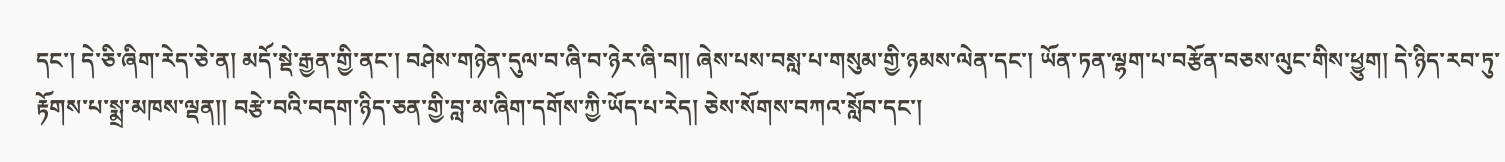དང་། དེ་ཅི་ཞིག་རེད་ཅེ་ན། མདོ་སྡེ་རྒྱན་གྱི་ནང་། བཤེས་གཉེན་དུལ་བ་ཞི་བ་ཉེར་ཞི་བ།། ཞེས་པས་བསླ་པ་གསུམ་གྱི་ཉམས་ལེན་དང་། ཡོན་ཏན་ལྷག་པ་བརྩོན་བཅས་ལུང་གིས་ཕྱུག། དེ་ཉིད་རབ་ཏུ་རྟོགས་པ་སྨྲ་མཁས་ལྡན།། བརྩེ་བའི་བདག་ཉིད་ཅན་གྱི་བླ་མ་ཞིག་དགོས་ཀྱི་ཡོད་པ་རེད། ཅེས་སོགས་བཀའ་སློབ་དང་།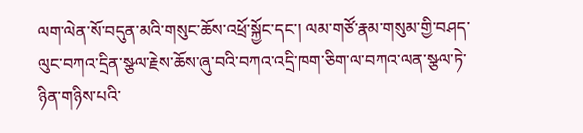ལག་ལེན་སོ་བདུན་མའི་གསུང་ཆོས་འཕྲོ་སྐྱོང་དང་། ལམ་གཙོ་རྣམ་གསུམ་གྱི་བཤད་ལུང་བཀའ་དྲིན་སྩལ་རྗེས་ཆོས་ཞུ་བའི་བཀའ་འདྲི་ཁག་ཅིག་ལ་བཀའ་ལན་སྩལ་ཏེ་ཉིན་གཉིས་པའི་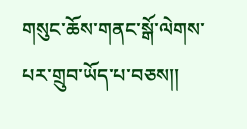གསུང་ཆོས་གནང་སྒོ་ལེགས་པར་གྲུབ་ཡོད་པ་བཅས།།